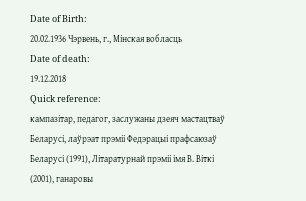Date of Birth:
20.02.1936 Чэрвень, г., Мінская вобласць
Date of death:
19.12.2018
Quick reference:
кампазітар, педагог, заслужаны дзеяч мастацтваў Беларусі, лаўрэат прэміі Федэрацыі прафсаюзаў Беларусі (1991), Літаратурнай прэміі імя В. Віткі (2001), ганаровы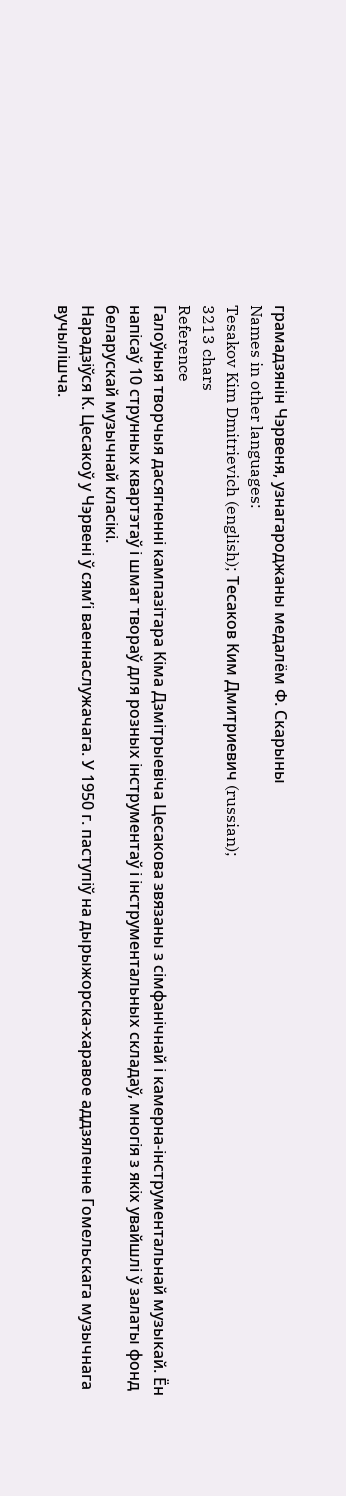грамадзянін Чэрвеня, узнагароджаны медалём Ф. Скарыны
Names in other languages:
Tesakov Kim Dmitrievich (english); Тесаков Ким Дмитриевич (russian);
3213 chars
Reference
Галоўныя творчыя дасягненні кампазітара Кіма Дзмітрыевіча Цесакова звязаны з сімфанічнай і камерна-інструментальнай музыкай. Ён напісаў 10 струнных квартэтаў і шмат твораў для розных інструментаў і інструментальных складаў, многія з якіх увайшлі ў залаты фонд беларускай музычнай класікі.
Нарадзіўся К. Цесакоў у Чэрвені ў сям’і ваеннаслужачага. У 1950 г. паступіў на дырыжорска-харавое аддзяленне Гомельскага музычнага вучылішча.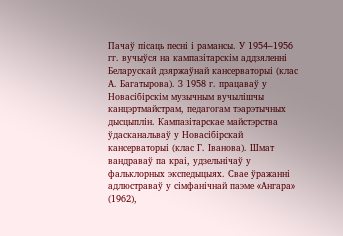Пачаў пісаць песні і рамансы. У 1954–1956 гг. вучыўся на кампазітарскім аддзяленні Беларускай дзяржаўнай кансерваторыі (клас А. Багатырова). З 1958 г. працаваў у Новасібірскім музычным вучылішчы канцэртмайстрам, педагогам тэарэтычных дысцыплін. Кампазітарскае майстэрства ўдасканальваў у Новасібірскай кансерваторыі (клас Г. Іванова). Шмат вандраваў па краі, удзельнічаў у фальклорных экспедыцыях. Свае ўражанні адлюстраваў у сімфанічнай паэме «Ангара» (1962),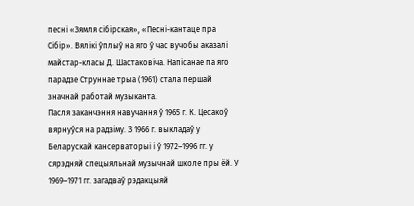песні «Зямля сібірская», «Песні-кантаце пра Сібір». Вялікі ўплыў на яго ў час вучобы аказалі майстар-класы Д. Шастаковіча. Напісанае па яго парадзе Струннае трыа (1961) стала першай значнай работай музыканта.
Пасля заканчэння навучання ў 1965 г. К. Цесакоў вярнуўся на радзіму. З 1966 г. выкладаў у Беларускай кансерваторыі і ў 1972–1996 гг. у сярэдняй спецыяльнай музычнай школе пры ёй. У 1969–1971 гг. загадваў рэдакцыяй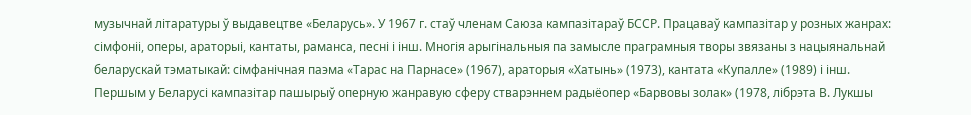музычнай літаратуры ў выдавецтве «Беларусь». У 1967 г. стаў членам Саюза кампазітараў БССР. Працаваў кампазітар у розных жанрах: сімфоніі, оперы, араторыі, кантаты, раманса, песні і інш. Многія арыгінальныя па замысле праграмныя творы звязаны з нацыянальнай беларускай тэматыкай: сімфанічная паэма «Тарас на Парнасе» (1967), араторыя «Хатынь» (1973), кантата «Купалле» (1989) і інш. Першым у Беларусі кампазітар пашырыў оперную жанравую сферу стварэннем радыёопер «Барвовы золак» (1978, лібрэта В. Лукшы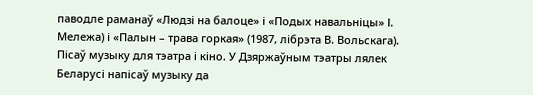паводле раманаў «Людзі на балоце» і «Подых навальніцы» І. Мележа) і «Палын – трава горкая» (1987, лібрэта В. Вольскага). Пісаў музыку для тэатра і кіно. У Дзяржаўным тэатры лялек Беларусі напісаў музыку да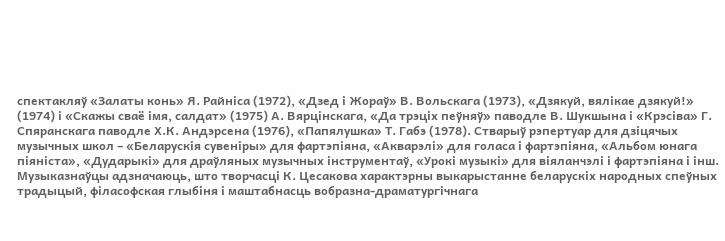спектакляў «Залаты конь» Я. Райніса (1972), «Дзед і Жораў» В. Вольскага (1973), «Дзякуй, вялікае дзякуй!» (1974) і «Скажы сваё імя, салдат» (1975) А. Вярцінскага, «Да трэціх пеўняў» паводле В. Шукшына і «Крэсіва» Г. Спяранскага паводле Х.К. Андэрсена (1976), «Папялушка» Т. Габэ (1978). Стварыў рэпертуар для дзіцячых музычных школ – «Беларускія сувеніры» для фартэпіяна, «Акварэлі» для голаса і фартэпіяна, «Альбом юнага піяніста», «Дударыкі» для драўляных музычных інструментаў, «Урокі музыкі» для віяланчэлі і фартэпіяна і інш.
Музыказнаўцы адзначаюць, што творчасці К. Цесакова характэрны выкарыстанне беларускіх народных спеўных традыцый, філасофская глыбіня і маштабнасць вобразна-драматургічнага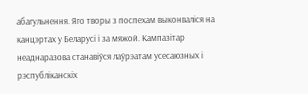абагульнення. Яго творы з поспехам выконваліся на канцэртах у Беларусі і за мяжой. Кампазітар неаднаразова станавіўся лаўрэатам усесаюзных і рэспубліканскіх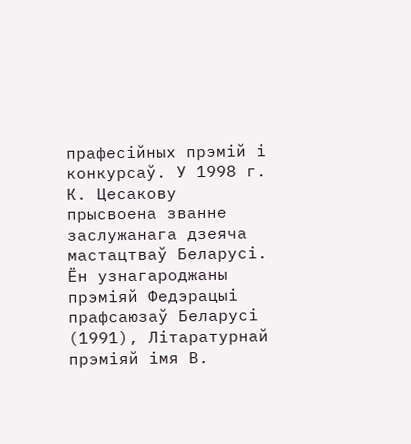прафесійных прэмій і конкурсаў. У 1998 г. К. Цесакову прысвоена званне заслужанага дзеяча мастацтваў Беларусі. Ён узнагароджаны прэміяй Федэрацыі прафсаюзаў Беларусі (1991), Літаратурнай прэміяй імя В.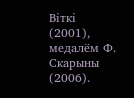Віткі (2001), медалём Ф. Скарыны (2006).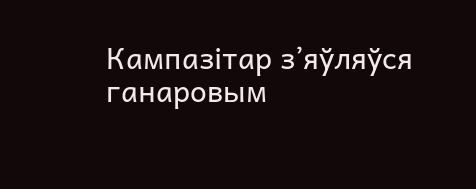Кампазітар з’яўляўся ганаровым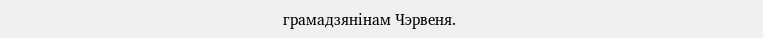грамадзянінам Чэрвеня.